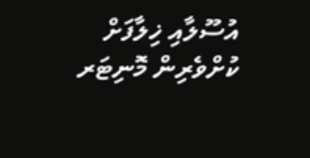އުސޫލާއި ޚިލާފަށް ކުށްވެރިން މޮނިޓަރ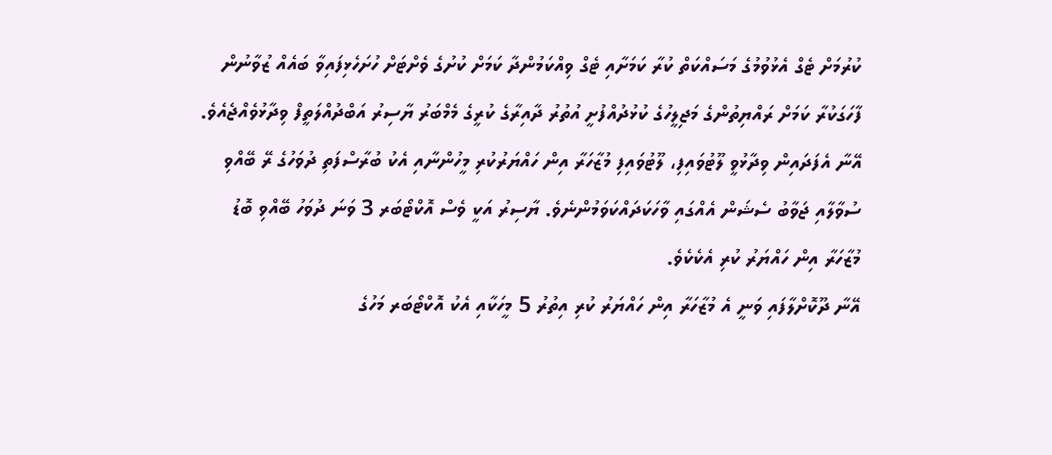ކުރުމަށް ޓެގް އެޅުވުމުގެ މަސައްކަތް ކުރާ ކަމަށާއި ޓެގް ވިއްކަމުންދާ ކަމަށް ކުށުގެ ވެށްޓަށް ހުށަހެޅިފައިވާ ބައެއް ޒުވާނުން ފާހަގަކުރާ ކަމަށް ރައްޔިތުންގެ މަޖިލީހުގެ ކުޅުދުއްފުށީ އުތުރު ދާއިރާގެ ކުރީގެ މެމްބަރު ޔާސިރު އަބްދުއްލަތީފް ވިދާޅުވެއްޖެއެވެ.
އޭނާ އެފަދައިން ވިދާޅުވީ ލޫޓުވައިފި، ލޫޓުވައިފި މުޒާހަރާ އިން ހައްޔަރުކުރި މީހުންނާއި އެކު ބުރާސްފަތި ދުވަހުގެ ރޭ ބޭއްވި ސުވާލާއި ޖަވާބު ސެޝަން އެއްގައި ވާހަކަދައްކަވަމުންނެވެ. ޔާސިރު އަކީ ވެސް އޮކްޓޯބަރ 3 ވަނަ ދުވަހު ބޭއްވި ބޮޑު މުޒާހަރާ އިން ހައްޔަރު ކުރި އެކެކެވެ.
އޭނާ ދޫކޮށްލާފައި ވަނީ އެ މުޒާހަރާ އިން ހައްޔަރު ކުރި އިތުރު 5 މީހަކާއި އެކު އޮކްޓޯބަރ މަހުގެ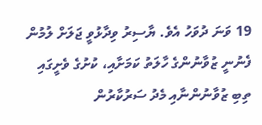19 ވަނަ ދުވަހު އެވެ. ޔާސިރު ވިދާޅުވީ ޖަލަށް ލުމުން ފެނުނީ ޒުވާނުންގެ ހާލަތު ކަމަށާއި، ކުށުގެ ވެށީގައި ތިބި ޒުވާނުންނާއި މެދު ސަރުކާރުން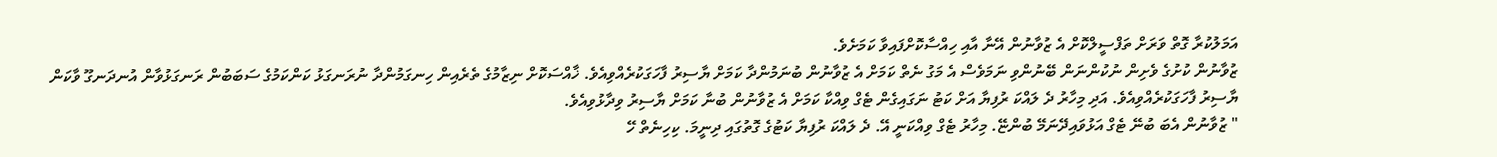އަމަލުކުރާ ގޮތް ވަރަށް ތަފްސީލްކޮށް އެ ޒުވާނުން އޭނާ އާއި ހިއްސާކޮށްފައިވާ ކަމަށެވެ.
ޒުވާނުން ކުށުގެ ވެށިން ނުކުންނަން ބޭނުންވި ނަމަވެސް އެ މަގު ނެތް ކަމަށް އެ ޒުވާނުން ބުނަމުންދާ ކަމަށް ޔާސިރު ފާހަގަކުރެއްވިއެވެ. ޚާއްސަކޮށް ނިޒާމުގެ ތެރެއިން ހިނގަމުންދާ ނުރަނގަޅު ކަންކަމުގެ ސަބަބުން ރަނގަޅުވާން އުނދަނގޫ ވާކަން ޔާސިރު ފާހަގަކުރެއްވިއެވެ. އަދި މިހާރު ދެ ލައްކަ ރުފިޔާ އަށް ކަޓު ނަގައިގެން ޓެގް ވިއްކާ ކަމަށް އެ ޒުވާނުން ބުނާ ކަމަށް ޔާސިރު ވިދާޅުވިއެވެ.
" ޒުވާނުން އެބަ ބުނޭ ޓެގް އަޅުވައިދޭނަމޭ ބުންޏޭ. މިހާރު ޓެގް ވިއްކަނީ އޭ. ދެ ލައްކަ ރުފިޔާ ކަޓުގެ ގޮތުގައި ދިނީމަ. ކިހިނެތް ހޭ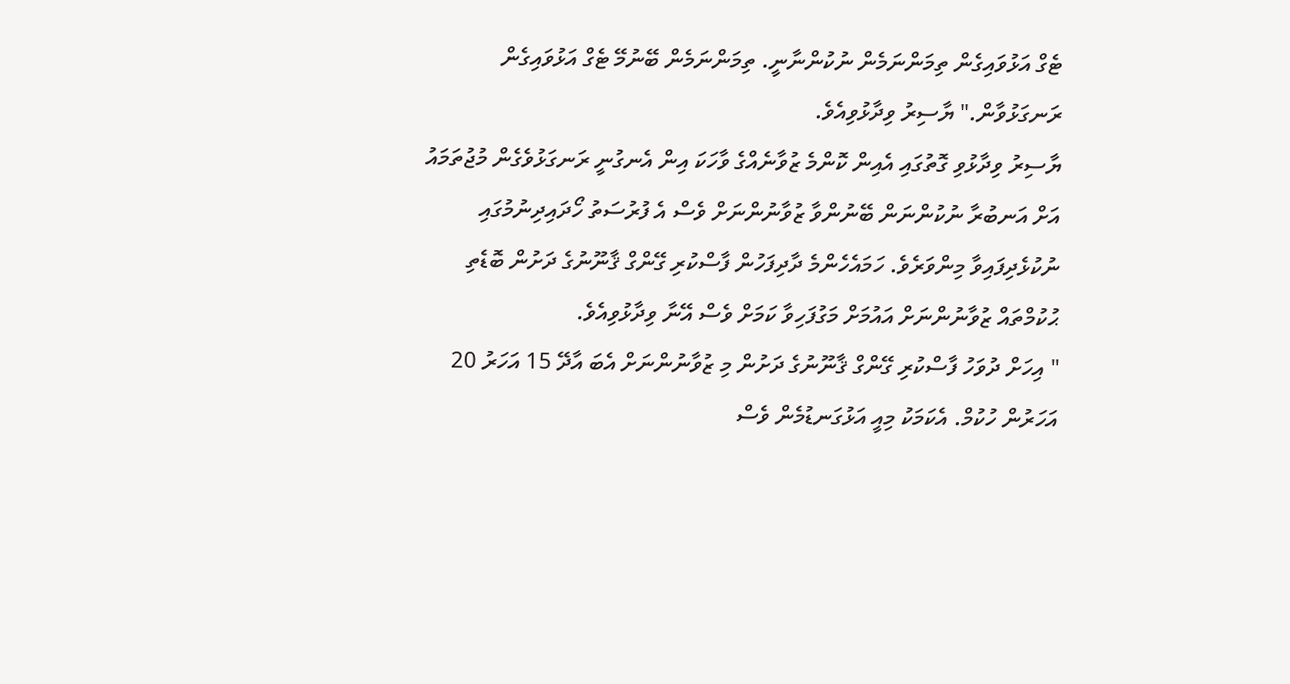ޓެގް އަޅުވައިގެން ތިމަންނަމެން ނުކުންނާނީ. ތިމަންނަމެން ބޭނުމޭ ޓެގް އަޅުވައިގެން ރަނގަޅުވާން." ޔާސިރު ވިދާޅުވިއެވެ.
ޔާސިރު ވިދާޅުވި ގޮތުގައި އެއިން ކޮންމެ ޒުވާނެއްގެ ވާހަކަ އިން އެނގުނީ ރަނގަޅުވެގެން މުޖުތަމައު އަށް އަނބުރާ ނުކުންނަން ބޭނުންވާ ޒުވާނުންނަށް ވެސް އެ ފުރުސަތު ހޯދައިދިނުމުގައި ނުކުޅެދިފައިވާ މިންވަރެވެ. ހަމައެހެންމެ ދާދިފަހުން ފާސްކުރި ގޭންގް ޤާނޫނުގެ ދަށުން ބޮޑެތި ޙުކުމްތައް ޒުވާނުންނަށް އައުމަށް މަގުފަހިވާ ކަމަށް ވެސް އޭނާ ވިދާޅުވިއެވެ.
" އިހަށް ދުވަހު ފާސްކުރި ގޭންގް ޤާނޫނުގެ ދަށުން މި ޒުވާނުންނަށް އެބަ އާދޭ 15 އަހަރު 20 އަހަރުން ހުކުމް. އެކަމަކު މިއީ އަޅުގަނޑުމެން ވެސް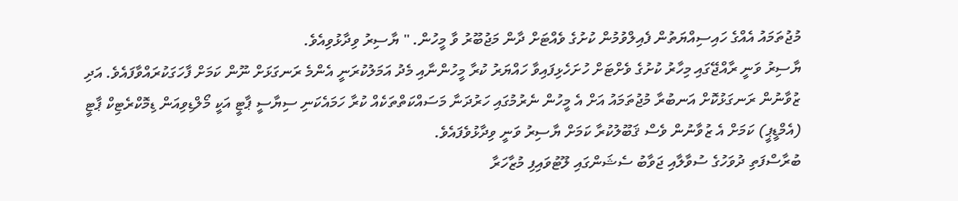މުޖުތަމައު އެއްގެ ހައިސިއްޔަތުން ފެއިލްވުމުން ކުށުގެ ވެއްޓަށް ދާން މަޖުބޫރު ވާ މީހުން. " ޔާސިރު ވިދާޅުވިއެވެ.
ޔާސިރު ވަނީ ރާއްޖޭގައި މިހާރު ކުށުގެ ވެށްޓަށް ހުށަހެޅިފައިވާ ހައްޔަރު ކުރާ މީހުންނާއި މެދު އަމަލުކުރަނީ އެންމެ ރަނގަޅަށް ނޫން ކަމަށް ފާހަގަކުރައްވާފައެވެ. އަދި ޒުވާނުން ރަނގަޅުކޮށް އަނބުރާ މުޖުތަމައު އަށް އެ މީހުން ނެރުމުގައި ހަރުދަނާ މަސައްކަތްތަކެއް ކުރާ ހަމައެކަނި ސިޔާސީ ޕާޓީ އަކީ މޯލްޑިވިއަން ޑިމޮކްރެޓިކް ޕާޓީ (އެމްޑީޕީ) ކަމަށް އެ ޒުވާނުން ވެސް ޤަބޫލުކުރާ ކަމަށް ޔާސިރު ވަނީ ވިދާޅުވެފައެވެ.
ބުރާސްފަތި ދުވަހުގެ ސުވާލާއި ޖަވާބު ސެޝަންގައި ލޫޓުވައިފި މުޒާހަރާ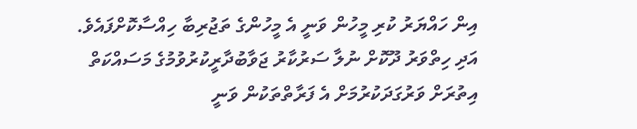އިން ހައްޔަރު ކުރި މީހުން ވަނީ އެ މީހުންގެ ތަޖުރިބާ ހިއްސާކޮށްފައެވެ. އަދި ހިތްވަރު ދޫކޮށް ނުލާ ސަރުކާރު ޖަވާބުދާރީކުރުވުމުގެ މަސައްކަތް އިތުރަށް ވަރުގަދަކުރުމަށް އެ ފަރާތްތަކުން ވަނީ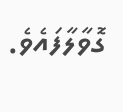ގޮވާލާފައެވެ.